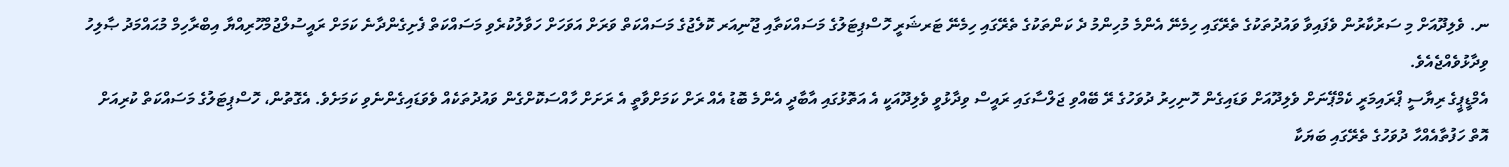ނ. ވެލިދޫއަށް މި ސަރުކާރުން ވެފައިވާ ވައުދުތަކުގެ ތެރޭގައި ހިމެނޭ އެންމެ މުހިންމު ދެ ކަންތަކުގެ ތެރޭގައި ހިމެނޭ ޓަރޝަރީ ހޮސްޕިޓަލުގެ މަސައްކަތާއި ޖޫނިއަރ ކޮލެޖުގެ މަސައްކަތް ވަރަށް އަވަހަށް ހަވާލުކުރެވި މަސައްކަތް ފެށިގެންދާނެ ކަމަށް ރައީސުލްޖުމްހޫރިއްޔާ އިބްރާހިމް މުޙައްމަދު ޞާލިހު ވިދާޅުވެއްޖެއެވެ.
އެމްޑީޕީގެ ރިޔާސީ ޕްރައިމަރީ ކެމްޕޭނަށް ވެލިދޫއަށް ވަޑައިގެން ހޮނިހިރު ދުވަހުގެ ރޭ ބޭއްވި ޖަލްސާގައި ރައީސް ވިދާޅުވީ ވެލިދޫއަކީ އެ އަތޮޅުގައި އާބާދީ އެންމެ ބޮޑު އެއް ރަށް ކަމަށްވާތީ އެ ރަށަށް ހާއްސަކޮށްގެން ވައުދުތަކެއް ވެވަޑައިގެންނެވި ކަމަށެވެ. އެގޮތުން، ހޮސްޕިޓަލުގެ މަސައްކަތް ކުރިއަށް އޮތް ހަފުތާއެއްހާ ދުވަހުގެ ތެރޭގައި ބަޔަކާ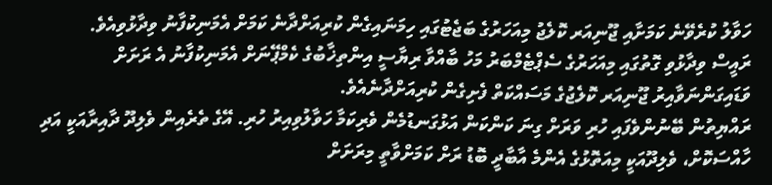ހަވާލު ކުރެވޭނެ ކަމަށާއި ޖޫނިއަރ ކޮލެޖު މިއަހަރުގެ ބަޖެޓުގައި ހިމަނައިގެން ކުރިއަށްދާނެ ކަމަށް އެމަނިކުފާނު ވިދާޅުވިއެވެ.
ރައީސް ވިދާޅުވި ގޮތުގައި މިއަހަރުގެ ސެޕްޓެމްބަރު މަހު ބާއްވާ ރިޔާސީ އިންތިޚާބުގެ ކެމްޕޭނަށް އެމަނިކުފާނު އެ ރަށަށް ވަޑައިގަންނަވާއިރު ޖޫނިއަރ ކޮލެޖުގެ މަސައްކަތް ފެށިގެން ކުރިއަށްދާނެއެވެ.
ރައްޔިތުން ބޭނުންވެފައި ހުރި ވަރަށް ގިނަ ކަންކަން އަޅުގަނޑުމެން ވެރިކަމާ ހަވާލުވިއިރު ހުރި. އޭގެ ތެރެއިން ވެލިދޫ ދާއިރާއަކީ އަދި ހާއްސަކޮށް، ވެލިދޫއަކީ މިއަތޮޅުގެ އެންމެ އާބާދީ ބޮޑު ރަށް ކަމަށްވާތީ މިރަށަށް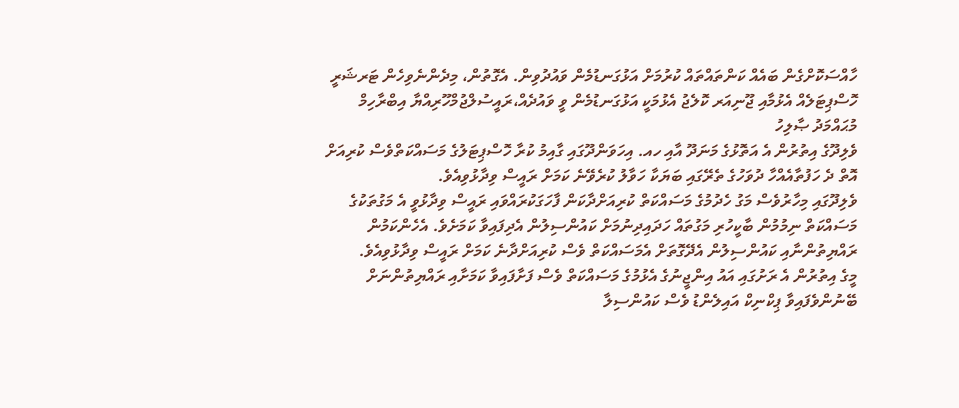ހާއްސަކޮށްގެން ބައެއް ކަންތައްތައް ކުރުމަށް އަޅުގަނޑުމެން ވައުދުވިން. އެގޮތުން، މިދެންނެވިހެން ޓަރޝަރީ ހޮސްޕިޓަލެއް އެޅުމާއި ޖޫނިއަރ ކޮލެޖު އެޅުމަކީ އަޅުގަނޑުމެން ވީ ވައުދެއް،ރައީސުލްޖުމްހޫރިއްޔާ އިބްރާހިމް މުޙައްމަދު ޞާލިހު
ވެލިދޫގެ އިތުރުން އެ އަތޮޅުގެ މަނަދޫ އާއި ހއ. އިހަވަންދޫގައި ގާއިމު ކުރާ ހޮސްޕިޓަލުގެ މަސައްކަތްވެސް ކުރިއަށް އޮތް ދެ ހަފުތާއެއްހާ ދުވަހުގެ ތެރޭގައި ބަޔަކާ ހަވާލު ކުރެވޭނެ ކަމަށް ރައީސް ވިދާޅުވިއެވެ.
ވެލިދޫގައި މިހާރުވެސް މަގު ހެދުމުގެ މަސައްކަތް ކުރިއަށްދާކަން ފާހަގަކުރައްވައި ރައީސް ވިދާޅުވީ އެ މަގުތަކުގެ މަސައްކަތް ނިމުމުން ބާކީހުރި މަގުތައް ހަދައިދިނުމަށް ކައުންސިލުން އެދިފައިވާ ކަމަށެވެ. އެހެންކަމުން ރައްޔިތުންނާއި ކައުންސިލުން އެދޭގޮތަށް އެމަސައްކަތް ވެސް ކުރިއަށްދާނެ ކަމަށް ރައީސް ވިދާޅުވިއެވެ.
މީގެ އިތުރުން އެ ރަށުގައި އައު އިންޖީނުގެ އެޅުމުގެ މަސައްކަތް ވެސް ފަށާފައިވާ ކަމަށާއި ރައްޔިތުންނަށް ބޭނުންވެފައިވާ ޕިކްނިކް އައިލެންޑު ވެސް ކައުންސިލާ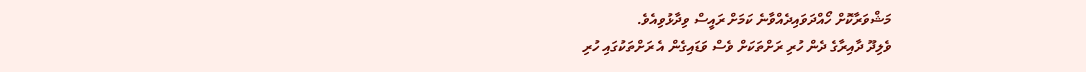މަޝްވަރާކޮށް ހޯއްދަވައިދެއްވާނެ ކަމަށް ރައީސް ވިދާޅުވިއެވެ.
ވެލިދޫ ދާއިރާގެ ދެން ހުރި ރަށްތަކަށް ވެސް ވަޑައިގެން އެ ރަށްތަކުގައި ހުރި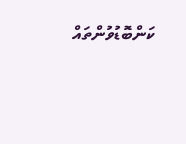ކަންބޮޑުވުންތައް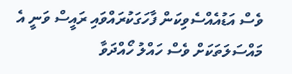ވެސް އަޑުއެއްސެވިކަން ފާހަގަކުރައްވައި ރައީސް ވަނީ އެ މައްސަލަތަކަށް ވެސް ހައްލު ހޯއްދަވާ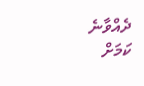ދެއްވާނެ ކަމަށް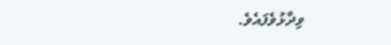ވިދާޅުވެފައެވެ.